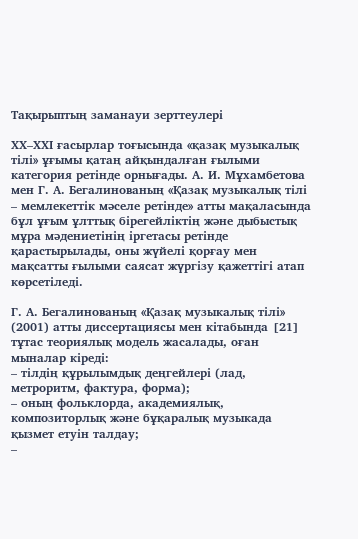Тақырыптың заманауи зерттеулері

ХХ–ХХІ ғасырлар тоғысында «қазақ музыкалық тілі» ұғымы қатаң айқындалған ғылыми категория ретінде орнығады. А. И. Мұхамбетова мен Г. А. Бегалинованың «Қазақ музыкалық тілі – мемлекеттік мәселе ретінде» атты мақаласында бұл ұғым ұлттық бірегейліктің және дыбыстық мұра мәдениетінің іргетасы ретінде қарастырылады, оны жүйелі қорғау мен мақсатты ғылыми саясат жүргізу қажеттігі атап көрсетіледі.

Г. А. Бегалинованың «Қазақ музыкалық тілі» (2001) атты диссертациясы мен кітабында [21] тұтас теориялық модель жасалады, оған мыналар кіреді:
– тілдің құрылымдық деңгейлері (лад, метроритм, фактура, форма);
– оның фольклорда, академиялық, композиторлық және бұқаралық музыкада қызмет етуін талдау;
–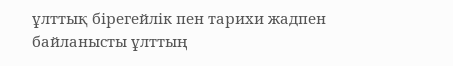ұлттық бірегейлік пен тарихи жадпен байланысты ұлттың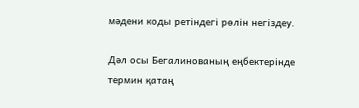мәдени коды ретіндегі рөлін негіздеу.

Дәл осы Бегалинованың еңбектерінде термин қатаң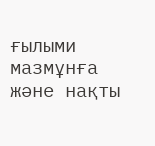ғылыми мазмұнға және нақты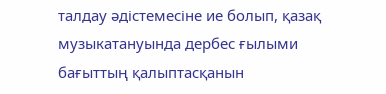талдау әдістемесіне ие болып, қазақ музыкатануында дербес ғылыми бағыттың қалыптасқанын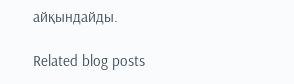айқындайды.

Related blog posts